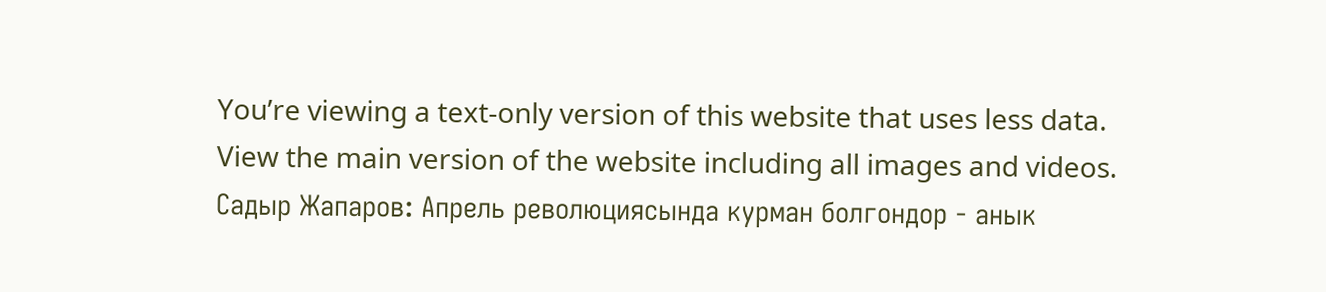You’re viewing a text-only version of this website that uses less data. View the main version of the website including all images and videos.
Садыр Жапаров: Апрель революциясында курман болгондор - анык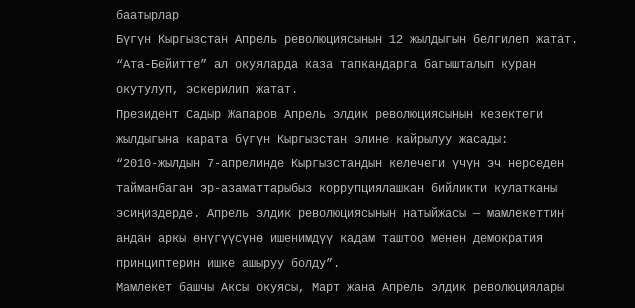баатырлар
Бүгүн Кыргызстан Апрель революциясынын 12 жылдыгын белгилеп жатат. “Ата-Бейитте” ал окуяларда каза тапкандарга багышталып куран окутулуп, эскерилип жатат.
Президент Садыр Жапаров Апрель элдик революциясынын кезектеги жылдыгына карата бүгүн Кыргызстан элине кайрылуу жасады:
“2010-жылдын 7-апрелинде Кыргызстандын келечеги үчүн эч нерседен тайманбаган эр-азаматтарыбыз коррупциялашкан бийликти кулатканы эсиңиздерде. Апрель элдик революциясынын натыйжасы — мамлекеттин андан аркы өнүгүүсүнө ишенимдүү кадам таштоо менен демократия принциптерин ишке ашыруу болду”.
Мамлекет башчы Аксы окуясы, Март жана Апрель элдик революциялары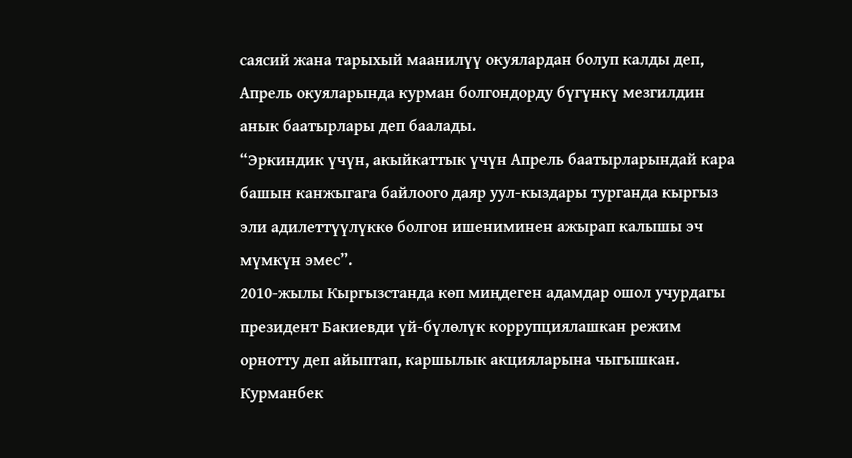саясий жана тарыхый маанилүү окуялардан болуп калды деп, Апрель окуяларында курман болгондорду бүгүнкү мезгилдин анык баатырлары деп баалады.
“Эркиндик үчүн, акыйкаттык үчүн Апрель баатырларындай кара башын канжыгага байлоого даяр уул-кыздары турганда кыргыз эли адилеттүүлүккө болгон ишениминен ажырап калышы эч мүмкүн эмес”.
2010-жылы Кыргызстанда көп миңдеген адамдар ошол учурдагы президент Бакиевди үй-бүлөлүк коррупциялашкан режим орнотту деп айыптап, каршылык акцияларына чыгышкан. Курманбек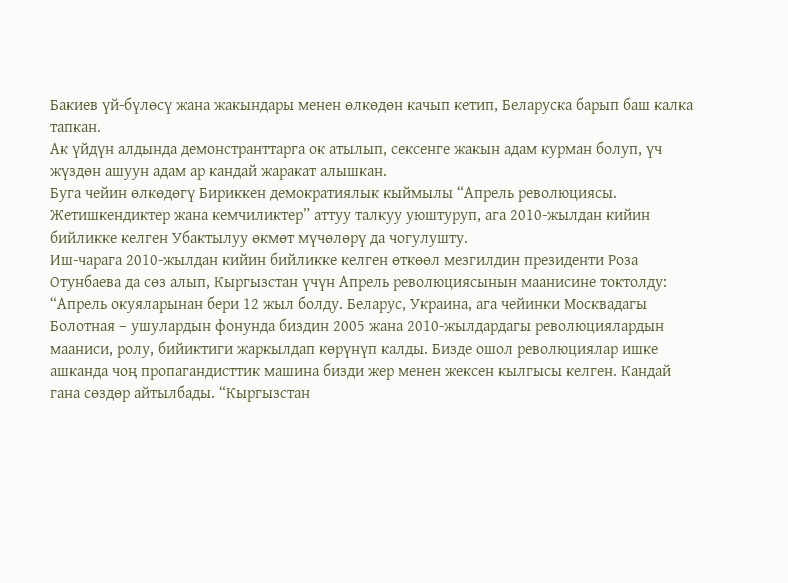Бакиев үй-бүлөсү жана жакындары менен өлкөдөн качып кетип, Беларуска барып баш калка тапкан.
Ак үйдүн алдында демонстранттарга ок атылып, сексенге жакын адам курман болуп, үч жүздөн ашуун адам ар кандай жаракат алышкан.
Буга чейин өлкөдөгү Бириккен демократиялык кыймылы “Апрель революциясы. Жетишкендиктер жана кемчиликтер” аттуу талкуу уюштуруп, ага 2010-жылдан кийин бийликке келген Убактылуу өкмөт мүчөлөрү да чогулушту.
Иш-чарага 2010-жылдан кийин бийликке келген өткөөл мезгилдин президенти Роза Отунбаева да сөз алып, Кыргызстан үчүн Апрель революциясынын маанисине токтолду:
“Апрель окуяларынан бери 12 жыл болду. Беларус, Украина, ага чейинки Москвадагы Болотная – ушулардын фонунда биздин 2005 жана 2010-жылдардагы революциялардын мааниси, ролу, бийиктиги жаркылдап көрүнүп калды. Бизде ошол революциялар ишке ашканда чоң пропагандисттик машина бизди жер менен жексен кылгысы келген. Кандай гана сөздөр айтылбады. “Кыргызстан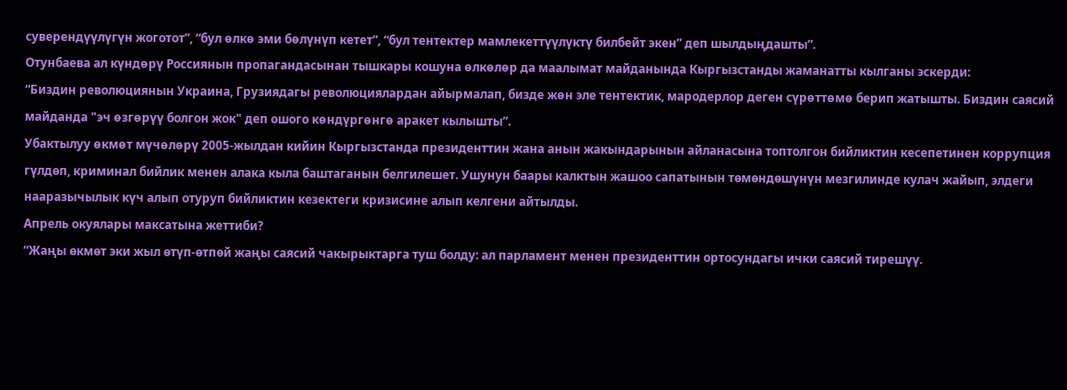суверендүүлүгүн жоготот”, “бул өлкө эми бөлүнүп кетет”, “бул тентектер мамлекеттүүлүктү билбейт экен” деп шылдыңдашты”.
Отунбаева ал күндөрү Россиянын пропагандасынан тышкары кошуна өлкөлөр да маалымат майданында Кыргызстанды жаманатты кылганы эскерди:
“Биздин революциянын Украина, Грузиядагы революциялардан айырмалап, бизде жөн эле тентектик, мародерлор деген сүрөттөмө берип жатышты. Биздин саясий майданда "эч өзгөрүү болгон жок" деп ошого көндүргөнгө аракет кылышты”.
Убактылуу өкмөт мүчөлөрү 2005-жылдан кийин Кыргызстанда президенттин жана анын жакындарынын айланасына топтолгон бийликтин кесепетинен коррупция гүлдѳп, криминал бийлик менен алака кыла баштаганын белгилешет. Ушунун баары калктын жашоо сапатынын тѳмѳндѳшүнүн мезгилинде кулач жайып, элдеги нааразычылык күч алып отуруп бийликтин кезектеги кризисине алып келгени айтылды.
Апрель окуялары максатына жеттиби?
“Жаңы ѳкмѳт эки жыл ѳтүп-ѳтпѳй жаңы саясий чакырыктарга туш болду: ал парламент менен президенттин ортосундагы ички саясий тирешүү.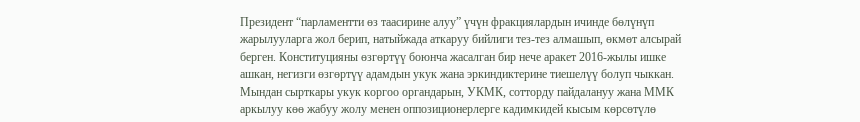Президент “парламентти ѳз таасирине алуу” үчүн фракциялардын ичинде бѳлүнүп жарылууларга жол берип, натыйжада аткаруу бийлиги тез-тез алмашып, ѳкмѳт алсырай берген. Конституцияны ѳзгѳртүү боюнча жасалган бир нече аракет 2016-жылы ишке ашкан, негизги ѳзгѳртүү адамдын укук жана эркиндиктерине тиешелүү болуп чыккан. Мындан сырткары укук коргоо органдарын, УКМК, сотторду пайдалануу жана ММК аркылуу кѳѳ жабуу жолу менен оппозиционерлерге кадимкидей кысым кѳрсѳтүлѳ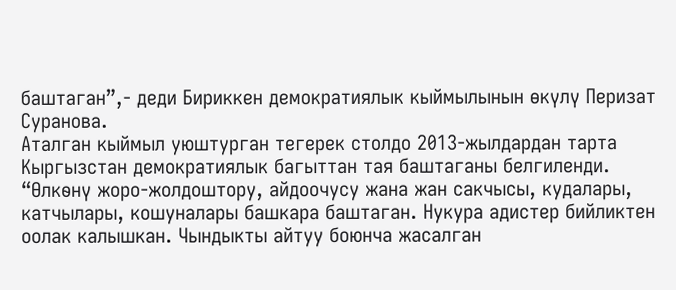баштаган”,- деди Бириккен демократиялык кыймылынын өкүлү Перизат Суранова.
Аталган кыймыл уюштурган тегерек столдо 2013-жылдардан тарта Кыргызстан демократиялык багыттан тая баштаганы белгиленди.
“Өлкѳнү жоро-жолдоштору, айдоочусу жана жан сакчысы, кудалары, катчылары, кошуналары башкара баштаган. Нукура адистер бийликтен оолак калышкан. Чындыкты айтуу боюнча жасалган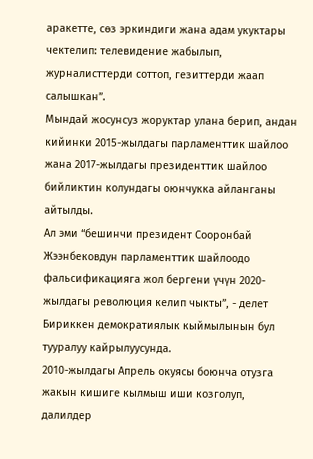аракетте, сѳз эркиндиги жана адам укуктары чектелип: телевидение жабылып, журналисттерди соттоп, гезиттерди жаап салышкан”.
Мындай жосунсуз жоруктар улана берип, андан кийинки 2015-жылдагы парламенттик шайлоо жана 2017-жылдагы президенттик шайлоо бийликтин колундагы оюнчукка айланганы айтылды.
Ал эми “бешинчи президент Сооронбай Жээнбековдун парламенттик шайлоодо фальсификацияга жол бергени үчүн 2020-жылдагы революция келип чыкты”, - делет Бириккен демократиялык кыймылынын бул тууралуу кайрылуусунда.
2010-жылдагы Апрель окуясы боюнча отузга жакын кишиге кылмыш иши козголуп, далилдер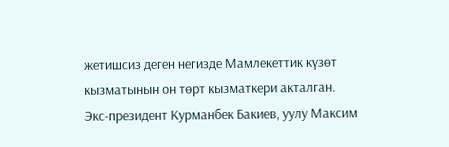жетишсиз деген негизде Мамлекеттик күзөт кызматынын он төрт кызматкери акталган.
Экс-президент Курманбек Бакиев, уулу Максим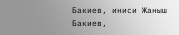Бакиев, иниси Жаныш Бакиев,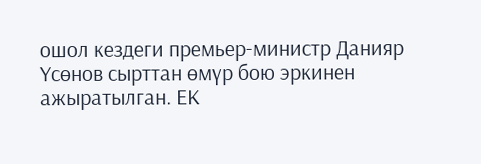ошол кездеги премьер-министр Данияр Үсөнов сырттан өмүр бою эркинен ажыратылган. EK